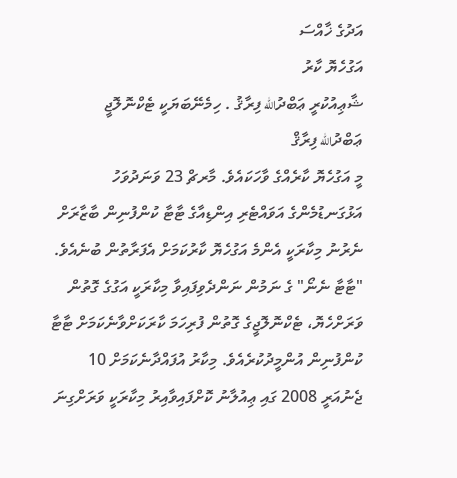އަދުގެ ޚާއްސަ
އަގުހެޔޮ ކާރު
ޝާޢިއުކުރީ ޢަބްދުالله ފިރާޤު . ހިމެނޭބަޔަކީ ޓެކްނޮލޮޖީ
ޢަބްދުالله ފިރާޤް
މީ އަގުހެޔޮ ކާރެއްގެ ވާހަކައެވެ. މާރޗް 23 ވަނަދުވަހު އަޅުގަނޑުމެންގެ އަވައްޓެރި އިންޑިއާގެ ޓާޓާ ކުންފުނިން ބާޒާރަށް ނެރުނު މިކާރަކީ އެންމެ އަގުހެޔޮ ކާރުކަމަށް އެފަރާތުން ބުނެއެވެ. "ޓާޓާ ނެނޯ" ގެ ނަމުން ނަންދެވިފައިވާ މިކާރަކީ އަގުގެ ގޮތުން ވަރަށްހެޔޮ، ޓެކްނޮލޮޖީގެ ގޮތުން ފުރިހަމަ ކާރަކަށްވާނެކަމަށް ޓާޓާ ކުންފުނިން އުންމީދުކުރެއެވެ. މިކާރު އުފައްދާނެކަމަށް 10 ޖެނުއަރީ 2008 ގައި ޢިއުލާނު ކޮށްފައިވާއިރު މިކާރަކީ ވަރަށްގިނަ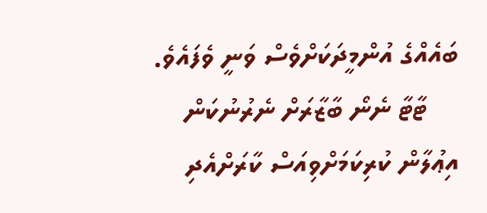ބައެއްގެ އުންމީދަކަށްވެސް ވަނީ ވެފައެވެ.
    ޓާޓާ ނެނޯ ބާޒާރަށް ނެރުނުކަން އިޢުލާން ކުރިކަމަށްވިއަސް ކާރަށްއެދި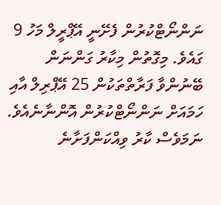ނަންނޯޓްކުރުން ފެށޭނީ އޭޕްރީލް މަހު 9 ގައެވެ. މިގޮތުން މިކާރު ގަންނަން ބޭނުންވާ ފަރާތްތަކުން 25 އޭޕްރިލް އާއި ހަމައަށް ނަންނޯޓްކުރުން އޮންނާނެއެވެ. ނަމަވެސް ކާރު ވިއްކަންފަށާނެ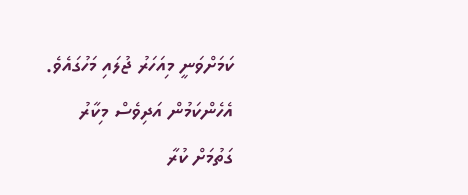ކަމަށްވަނީ މިއަހަރު ޖުލައި މަހުގައެވެ. އެހެންކަމުން އަދިވެސް މިކާރު ގަތުމަށް ކުރާ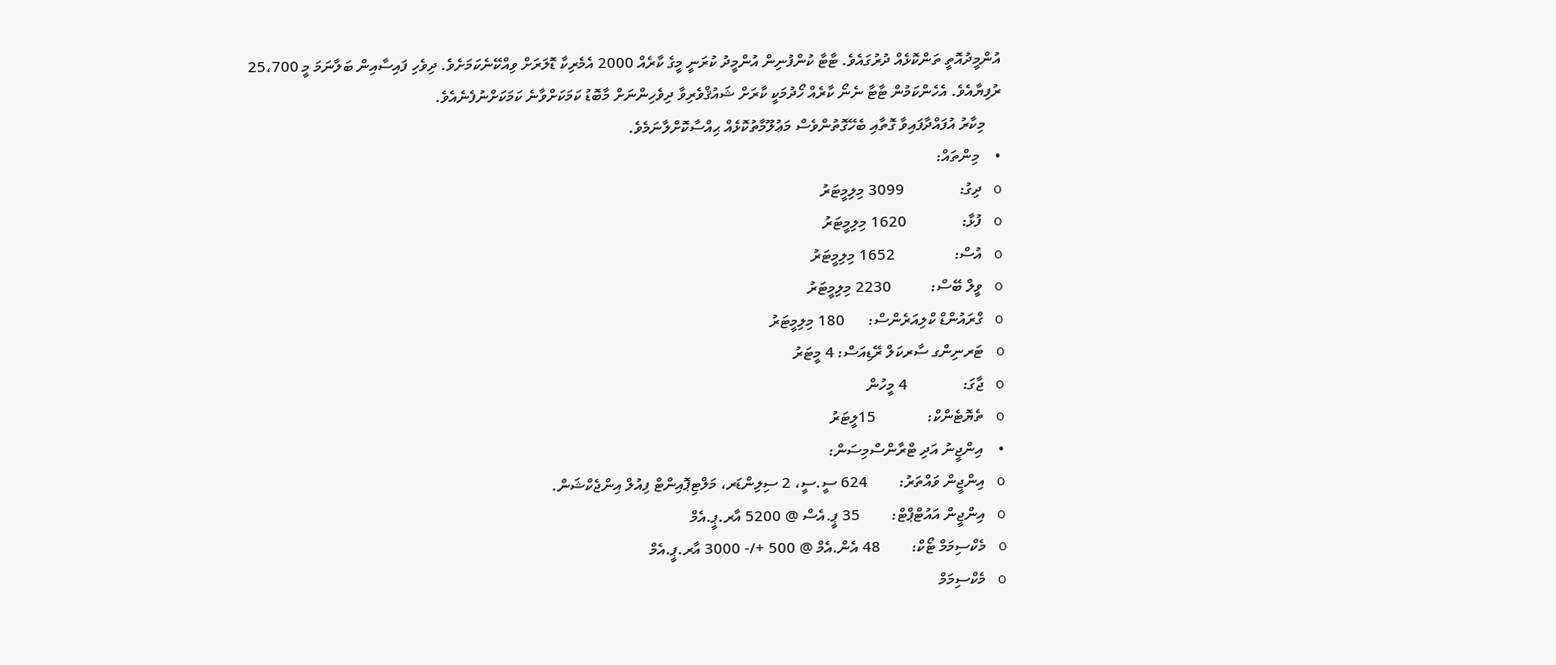އުންމީދުއޮތީ ތަންކޮޅެއް ދުރުގައެވެ. ޓާޓާ ކުންފުނިން އުންމީދު ކުރަނީ މީގެ ކާރެއް 2000 އެމެރިކާ ޑޮލަރަށް ވިއްކޭނެކަމަށެވެ. ދިވެހި ފައިސާއިން ބަލާނަމަ މީ 25،700 ރުފިޔާއެވެ. އެހެންކަމުން ޓާޓާ ނެނޯ ކާރެއް ހޯދުމަކީ ކާރަށް ޝައުޤްވެރިވާ ދިވެހިންނަށް މާބޮޑު ކަމަކަށްވާނެ ކަމަކަށްނުފެނެއެވެ.
    މިކާރު އުފައްދާފައިވާ ގޮތާއި ބެހޭގޮތުންވެސް މަޢުލޫމާތުކޮޅެއް ޙިއްސާކޮށްލާނަމެވެ.
•    މިންތައް:
o    ދިގު:              3099 މިލިމީޓަރު
o    ފުޅާ:              1620 މިލިމީޓަރު
o    އުސް:               1652 މިލިމީޓަރު
o    ވީލް ބޭސް:          2230 މިލިމީޓަރު
o    ގްރައުންޑް ކްލިއަރެންސް:      180 މިލިމީޓަރު
o    ޓަރނިންގ ސާރކަލް ރޭޑިއަސް: 4 މީޓަރު
o    ޖާގަ:              4 މީހުން
o    ތެޔޮޓެންކް:             15ލީޓަރު
•    އިންޖީނު އަދި ޓްރާންސްމިސަން:
o    އިންޖީން ވައްތަރު:        624 ސީ.ސީ، 2 ސިލިންޑަރ، މަލްޓިޕޮއިންޓް ފިއުލް އިންޖެކްޝަން.
o    އިންޖީން އައުޓްޕްޓް:        35 ޕީ.އެސް @ 5200 އާރ.ޕީ.އެމް
o    މެކްސިމަމް ޓޯކް:        48 އެން.އެމް @ 500 +/- 3000 އާރ.ޕީ.އެމް
o    މެކްސިމަމް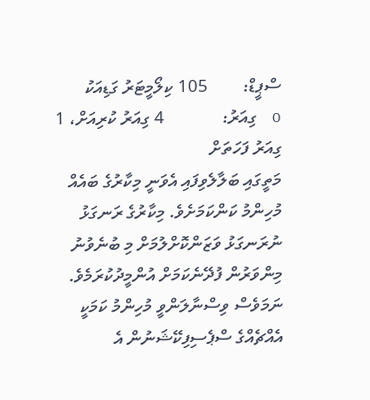ސްޕީޑް:        105 ކިލޯމީޓަރު ގަޑިއަކު
o    ގިއަރު:             4 ގިއަރު ކުރިއަށް، 1 ގިއަރު ފަހަތަށް
މަތީގައި ބަލާލެވިފައި އެވަނީ މިކާރުގެ ބައެއް މުހިންމު ކަންކަމަށެވެ. މިކާރުގެ ރަނގަޅު ނުރަނގަޅު ވަޒަންކޮށްލުމަށް މި ބުނެވުނު މިންވަރުން ފުދޭނެކަމަށް އުންމީދުކުރަމެވެ. ނަމަވެސް ވިސްނާލަންވީ މުހިންމު ކަމަކީ އެއްޗެއްގެ ސްޕެސިފިކޭޝަނުން އެ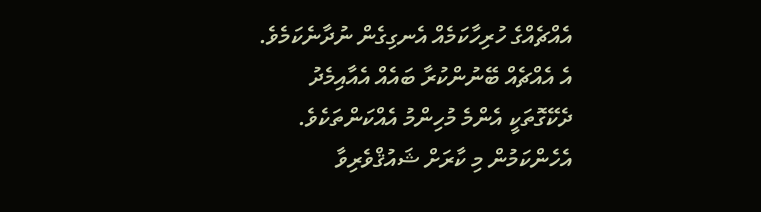އެއްޗެއްގެ ހުރިހާކަމެއް އެނގިގެން ނުދާނެކަމެވެ. އެ އެއްޗެއް ބޭނުންކުރާ ބައެއް އެއާއިމެދު ދެކޭގޮތަކީ އެންމެ މުހިންމު އެއްކަންތަކެވެ. އެހެންކަމުން މި ކާރަށް ޝައުޤްވެރިވާ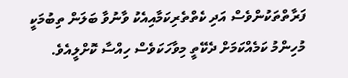ފަރާތްތަކުންވެސް އަދި ކެތްތެރިކަމާއިއެކު ވާނުވާ ބަލަން ތިބުމަކީ މުހިންމު ކަމެއްކަމަށް ދެކޭތީ މިވާހަކަވެސް ހިއްސާ ކޮށްލީއެވެ.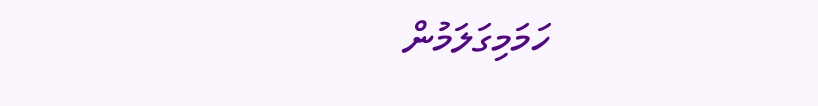ހަމަމިގަލަމުން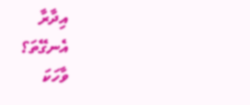އިދާރާ
އެނގޭތަ؟
ވާހަކަ